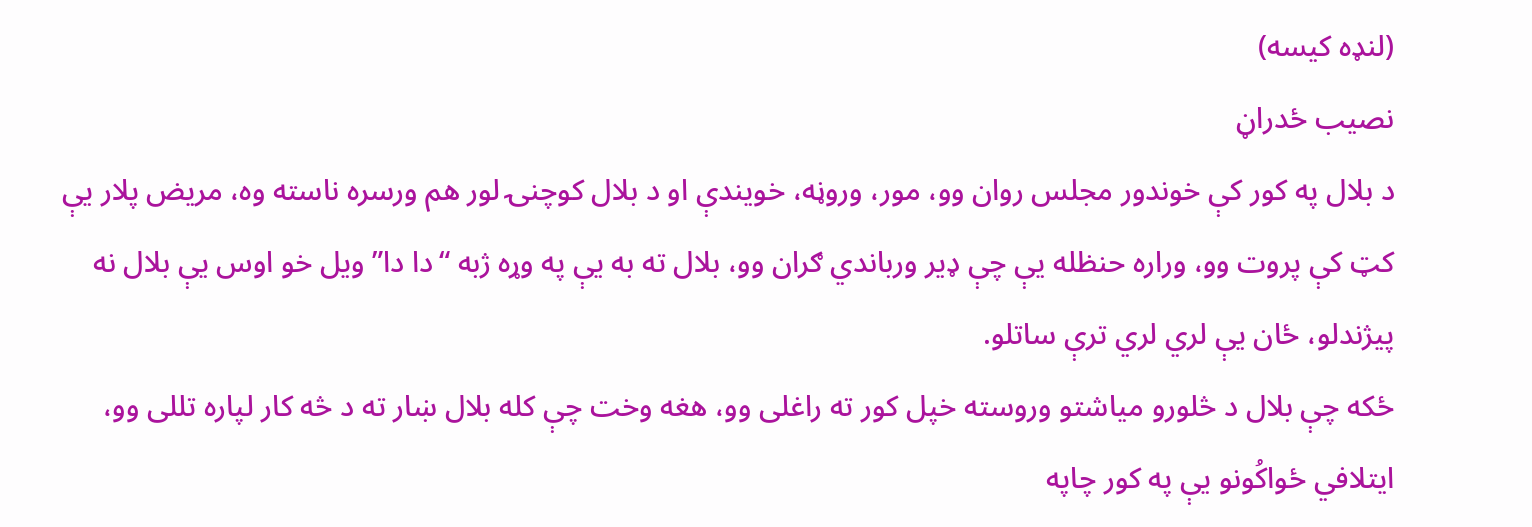(لنډه کیسه)
نصیب ځدراڼ
د بلال په کور کې خوندور مجلس روان وو، مور، وروڼه، خویندې او د بلال کوچنۍ لور هم ورسره ناسته وه، مریض پلار یې کټ کې پروت وو، وراره حنظله یې چې ډیر ورباندي ګران وو، بلال ته به یې په وړه ژبه “دا دا” ویل خو اوس یې بلال نه پیژندلو، ځان یې لري لري ترې ساتلو.
ځکه چې بلال د څلورو میاشتو وروسته خپل کور ته راغلی وو، هغه وخت چې کله بلال ښار ته د څه کار لپاره تللی وو، ایتلافي ځواکُونو یې په کور چاپه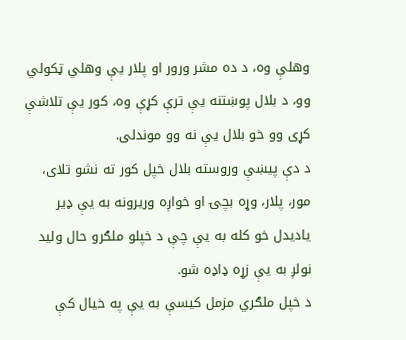وهلې وه، د ده مشر ورور او پلار یې وهلي ټکولي وو، د بلال پوښتنه یې ترې کړې وه، کور یې تلاشې کړی وو خو بلال یې نه وو موندلی.
د دې پیښې وروسته بلال خپل کور ته نشو تلای، مور، پلار، وړه بچۍ او خواږه وریرونه به یې ډیر یادیدل خو کله به یې چې د خپلو ملګرو حال ولید نولږ به یې زړه ډاډه شو.
د خپل ملګري مزمل کیسې به یې په خیال کې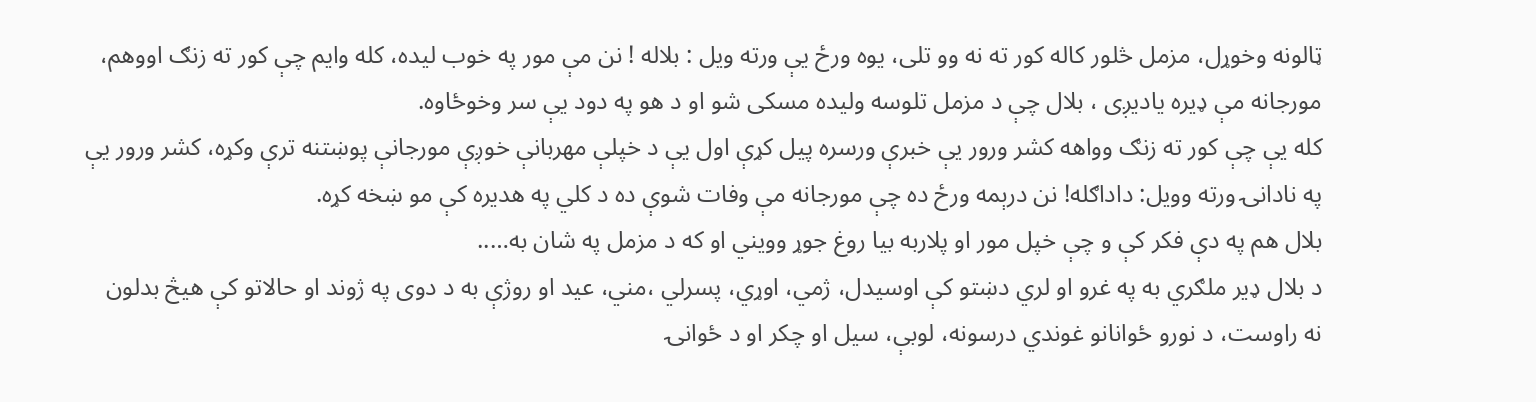ټالونه وخوړل، مزمل څلور کاله کور ته نه وو تلی، یوه ورځ یې ورته ویل : بلاله ! نن مې مور په خوب لیده، کله وایم چې کور ته زنګ اووهم، مورجانه مې ډیره یادیږی ، بلال چې د مزمل تلوسه ولیده مسکی شو او د هو په دود یې سر وخوځاوه.
کله یې چې کور ته زنګ وواهه کشر ورور یې خبرې ورسره پیل کړې اول یې د خپلې مهربانې خوږې مورجانې پوښتنه ترې وکړه، کشر ورور یې په نادانۍ ورته وویل: داداګله! نن درېمه ورځ ده چې مورجانه مې وفات شوې ده د کلي په هدیره کې مو ښخه کړه.
بلال هم په دې فکر کې و چې خپل مور او پلاربه بیا روغ جوړ وویني او که د مزمل په شان به…..
د بلال ډیر ملګري به په غرو او لري دښتو کې اوسیدل، ژمي، اوړي، پسرلي ،مني، عید او روژې به د دوی په ژوند او حالاتو کې هیڅ بدلون نه راوست، د نورو ځوانانو غوندي درسونه، لوبې، سیل او چکر او د ځوانۍ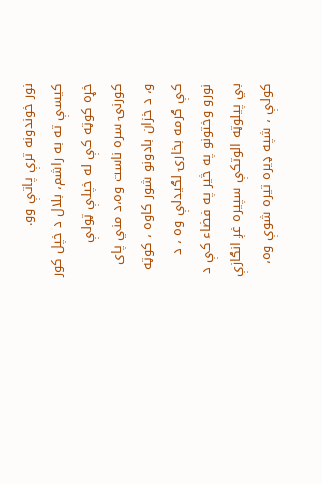نور خوندونه ترې پاتې وو.
کیسې ته به راشم، بلال د خپل کور خړه کوټه کې له خپلې ټولې کورنۍ سره ناست وه،د مني پای و، د خزان بادونو شور کاوه ، کوټه کې ګرمه بخارۍ لګیدلې وه ، د نورو وختونو په څیر په فضاء کې د بي پیلوټه الوتکې سپیره غږ انګازې کولې ، شپه ډیره تیره شوې وه،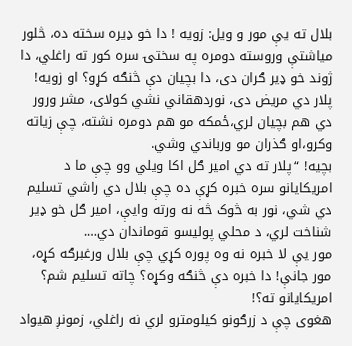بلال ته یې مور و ویل: زویه ! دا خو ډیره سخته ده، څلور میاشتې وروسته دومره په سختۍ سره کور ته راغلي، دا ژوند خو ډیر ګران دی، دا بچیان دې څنګه کړو؟ او زویه! پلار دي مریض دی، نوردهقاني نشي کولای، مشر ورور دي هم بچیان لري،ځمکه مو هم دومره نشته، چې زیاته وکرو،او ګذران مو ورباندي وشي.
بچیه! “پلار ته دي امیر ګل اکا ویلي وو چې ما د امریکایانو سره خبره کړې ده چې بلال دي راشي تسلیم دي شي، نور به څوک څه نه ورته وایې، امیر ګل خو ډیر شناخت لري، د محلي پولیسو قوماندان دي….
مور یې لا خبره نه وه پوره کړي چې بلال ورغبرګه کړه، مور جانې! دا خبره دې څنګه وکړه؟ چاته تسلیم شم؟ امریکایانو ته؟!
هغوی چې د زرګونو کیلومترو لري نه راغلي، زمونږ هیواد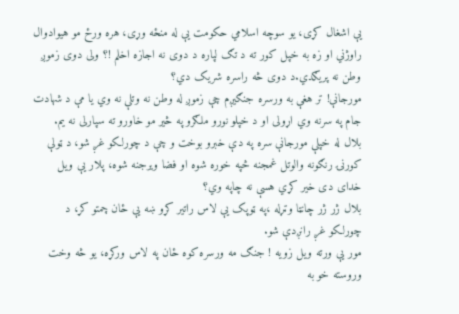یې اشغال کړی، یو سوچه اسلامي حکومت یې له منځه وړی، هره ورځ مو هیوادوال راوژني او زه به خپل کور ته د تګ لپاره د دوی نه اجازه اخلم !؟ ولی دوی زموږ وطن نه پریګدي.د دوی څه راسره شریک دي؟
مورجانې! تر هغې به ورسره جنګیږم چې زموږ له وطن نه وتلې نه وي یا مې د شهادت جام په سرنه وي اړولی او د خپلو نورو ملګرو په څیر مو خاورو ته سپارلی نه یم.
بلال له خپلې مورجانې سره په دې خبرو بوخت و چې د چورلکو غږ شو، د ټولې کورنۍ رنګونه والوتل غمجنه څپه خوره شوه او فضا ویرجنه شوه، پلار یې ویل خدای دی خیر کړي هسې نه چاپه وي؟
بلال ژر ژر چانټا وټړله ،په ټوپک یې لاس راتیر کړو ښه یې ځان چمتو کړ، د چورلکو غږ رانږدې شو.
مور یې ورته ویل زویه ! جنګ مه ورسره کوه ځان په لاس ورکړه، یو څه وخت وروسته خو به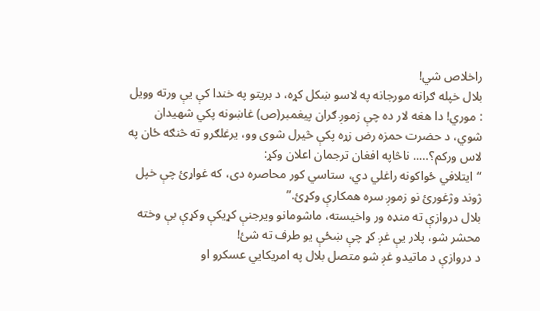راخلاص شي!
بلال خپله ګرانه مورجانه په لاسو ښکل کړه، د بریتو په خندا کې یې ورته وویل : موري! دا هغه لار ده چې زموږ ګران پیغمبر(ص) غاښونه پکي شهیدان شوي، د حضرت حمزه رض زړه پکې څیرل شوی وو، یرغلګرو ته څنګه ځان په لاس ورکم؟….. ناڅاپه افغان ترجمان اعلان وکړ:
“ایتلافي ځواکونه راغلي دي، ستاسي کور محاصره دی، که غواړئ چې خپل ژوند وژغورئ نو زموږ سره همکارې وکړئ.”
بلال دروازې ته منډه ور واخیسته، ماشومانو ویرجنې کړیکې وکړې بې وخته محشر شو، پلار یې غږ کړ چې ښځې یو طرف ته شئ!
د دروازې د ماتیدو غږ شو متصل بلال په امریکایي عسکرو او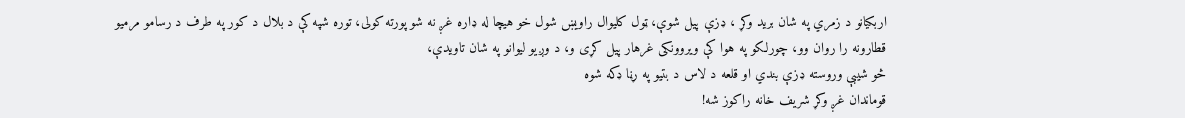اربکیانو د زمري په شان برید وکړ ، ډزې پیل شوې، ټول کلیوال راویښ شول خو هیچا له ډاره غږ نه شو پورته کولی، توره شپه کې د بلال د کور په طرف د رسامو مرمیو قطارونه را روان وو، چورلکو په هوا کې ویروونکی غرهار پیل کړی و، د وږیو لیوانو په شان تاویدې،
څو شیبې وروسته ډزې بندي او قلعه د لاس د بتیو په ړڼا ډکه شوه
قوماندان غږ وکړ شریف خانه راکوز شه!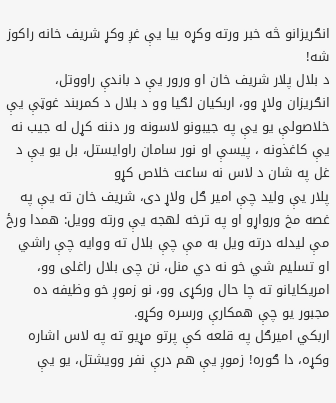انګریزانو څه خبر ورته وکړه بیا یې غږ وکړ شریف خانه راکوز شه!
د بلال پلار شریف خان او ورور یې د باندې راووتل،
انګریزان ولاړ وو، اربکیان لګیا وو د بلال د کمربند غوټې یې خلاصولې یو یې په جیبونو لاسونه ور دننه کړل له جیب نه یې کاغذونه ، پیسې او نور سامان راوایستل، بل یو یې د غل په شان د لاس نه ساعت خلاص کړو
پلار یې ولید چې امیر ګل ولاړ دی، شریف خان ته یې په غصه مخ ورواړو او په ترخه لهجه یې ورته وویل: همدا ورځ مې لیدله درته ویل به مې چې بلال ته ووایه چې راشي او تسلیم شي خو نه دي منل، نن چی بلال راغلی وو، امریکایانو ته چا حال ورکړی وو، نو زموږ خو وظیفه ده مجبور یو چې همکارې ورسره وکړو.
اربکي امیرګل په قلعه کې پرتو مړیو ته په لاس اشاره وکړه، دا ګوره! زموږ یې هم درې نفر وویشتل، یو یې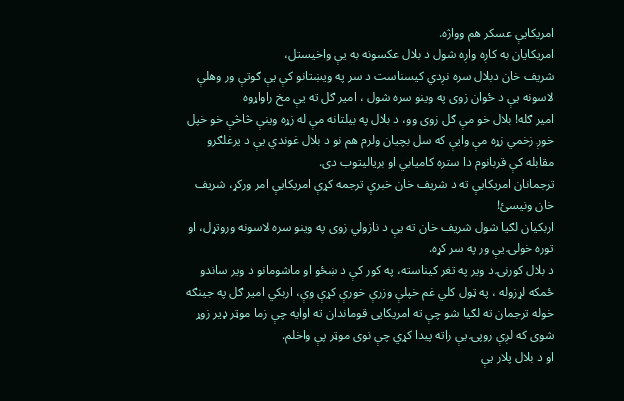امریکایې عسکر هم وواژه.
امریکایان به کاږه واږه شول د بلال عکسونه به یې واخیستل،
شریف خان دبلال سره نږدي کیسناست د سر په ویښتانو کې یې ګوتې ور وهلې لاسونه یې د ځوان زوی په وینو سره شول ، امیر ګل ته یې مخ راواړوه
امیر ګله! بلال خو مې ګل زوی وو، د بلال په بیلتانه مې له زړه وینې څاڅې خو خپل خوږ زخمي زړه مې وایې که سل بچیان ولرم هم نو د بلال غوندي یې د یرغلګرو مقابله کې قربانوم دا ستره کامیابي او بریالیتوب دی.
ترجمانان امریکایې ته د شریف خان خبرې ترجمه کړې امریکايې امر ورکړ، شریف خان ونیسئ!
اربکیان لګیا شول شریف خان ته یې د نازولي زوی په وینو سره لاسونه وروتړل، او توره خولۍ یې ور په سر کړه.
د بلال کورنۍ د ویر په تغر کیناسته، په کور کې د ښځو او ماشومانو د ویر ساندو ځمکه لړزوله ، په ټول کلي غم خپلې وزرې خورې کړې وې، اربکي امیر ګل په جینګه خوله ترجمان ته لګیا شو چې ته امریکایی قوماندان ته اوایه چې زما موټر ډیر زوړ شوی که لږې روپۍ یې راته پیدا کړي چې نوی موټر پې واخلم.
او د بلال پلار یې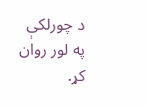د چورلکې په لور روان کړ.